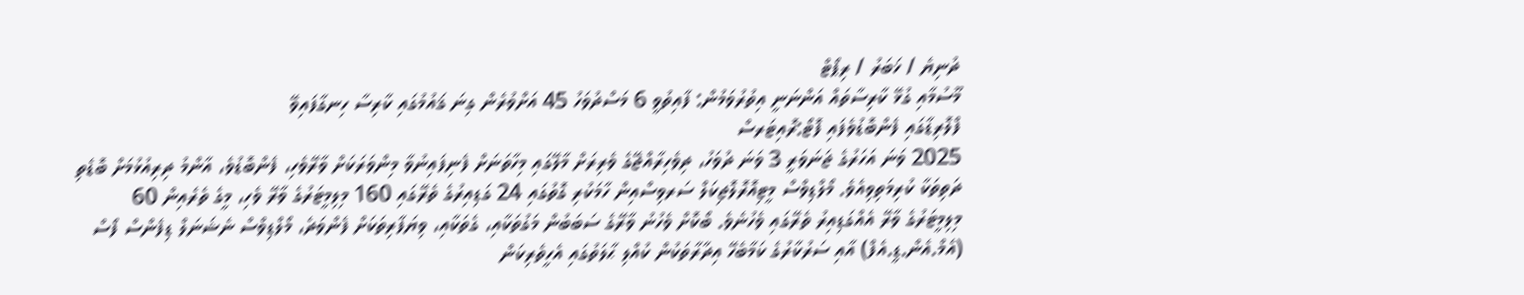ދުނިޔެ / ޚަބަރު / ރިޕޯޓް
މޫސުމާއި ގުޅޭ ކާރިސާތައް އަންނަނީ އިތުރުވަމުން: ފާއިތުވީ 6 މަސްދުވަހު 45 އަށްވުރެން ގިނަ ޤައުމުގައި ކާރިސާ ހިނގާފައިވޭ
ފްލޮރިޑާގައި ފެންބޮޑުވެފައި ފޮޓޯ:ރޮއިޓަރސް
2025 ވަނަ އަހަރުގެ ޖަނަވަރީ 3 ވަނަ ދުވަހު، ދިވެހިރާއްޖޭގެ ވެރިރަށް މާލޭގައި މިހާތަނަށް ފެނިފައިނުވާ މިންވަރަކަށް ވާރޭވެހި، ފެންބޮޑުވެ، އާންމު ދިރިއުޅުމަށް ބޮޑެތި ދަތިތަކާ ކުރިމަތިވިއެވެ. މޯލްޑިވްސް މީޓިއޮރޮލޮޖިކަލް ސަރވިސްއިން ހާމަކުރި ގޮތުގައި 24 ގަޑިއިރުގެ ތެރޭގައި 160 މިލިމީޓަރުގެ ވާރޭ ވެހި، މީގެ ތެރެއިން 60 މިލިމީޓަރުގެ ވާރޭ އެއްގަޑިއިރު ތެރޭގައި ވެހުނެވެ. ބޯކޮށް ވެހުނު ވާރޭގެ ސަބަބުން މަގުތަކާއި، ގެތަކާއި، ވިޔަފާރިތަކަށް ފެންވަދެ، މޯލްޑިވްސް ނެޝަނަލް ޑިފެންސް ފޯސް (އެމް.އެން.ޑީ.އެފް) އާއި ސަރުކާރުގެ ކަމާބެހޭ އިދާރާތަކުން ކުއްލި ޙާލަތުގައި އެހީތެރިކަން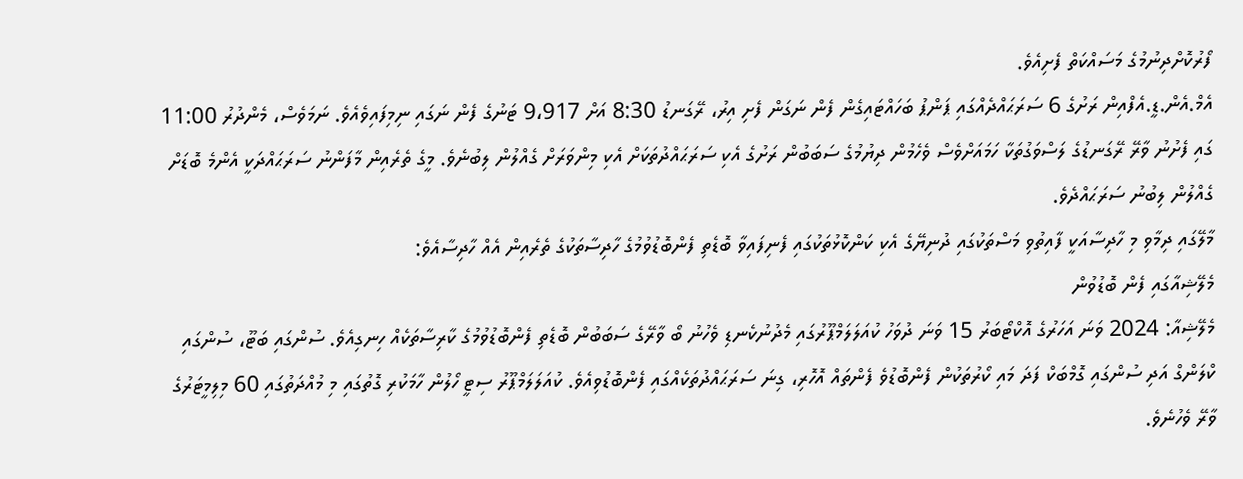ފޯރުކޮށްދިނުމުގެ މަސައްކަތް ފެށިއެވެ.
އެމް.އެން.ޑީ.އެފްއިން ރަށުގެ 6 ސަރަޙައްދެއްގައި ޕަންޕު ބަހައްޓައިގެން ފެން ނަގަން ފެށި އިރު، ރޭގަނޑު 8:30 އަށް 9،917 ޓަނުގެ ފެން ނަގައި ނިމިފައިވެއެވެ. ނަމަވެސް، މެންދުރު 11:00 ގައި ފެށުނު ވާރޭ ރޭގަނޑުގެ ލަސްވަގުތަކާ ހަމައަށްވެސް ވެހެމުން ދިޔުމުގެ ސަބަބުން ރަށުގެ އެކި ސަރަޙައްދުތަކަށް އެކި މިންވަރަށް ގެއްލުން ލިބުނެވެ. މީގެ ތެރެއިން މާފަންނު ސަރަޙައްދަކީ އެންމެ ބޮޑަށް ގެއްލުން ލިބުނު ސަރަޙައްދެވެ.
މާލޭގައި ދިމާވި މި ހާދިސާއަކީ ފާއިތުވި މަސްތަކުގައި ދުނިޔޭގެ އެކި ކަންކޮޅުތަކުގައި ފެނިފައިވާ ބޮޑެތި ފެންބޮޑުވުމުގެ ހާދިސާތަކުގެ ތެރެއިން އެއް ހާދިސާއެވެ:
މެލޭޝިއާގައި ފެން ބޮޑުވުން
މެލޭޝިއާ: 2024 ވަނަ އަހަރުގެ އޮކްޓޯބަރު 15 ވަނަ ދުވަހު ކުއަލަލަމްޕޫރުގައި މެދުނުކެނޑި ވެހުނު ބޯ ވާރޭގެ ސަބަބުން ބޮޑެތި ފެންބޮޑުވުމުގެ ކާރިސާތަކެއް ހިނގިއެވެ. ސުންގައި ބަޓޫ، ސުންގައި ކްލަންގް އަދި ސުންގައި ގޮމްބަކް ފަދަ މައި ކޯރުތަކުން ފެންބޮޑުވެ ފެންތައް އޮހޮރި، ގިނަ ސަރަޙައްދުތަކެއްގައި ފެންބޮޑުވިއެވެ. ކުއަލަލަމްޕޫރު ސިޓީ ހޯލުން ހާމަކުރި ގޮތުގައި މި މުއްދަތުގައި 60 މިލިމީޓަރުގެ ވާރޭ ވެހުނެވެ.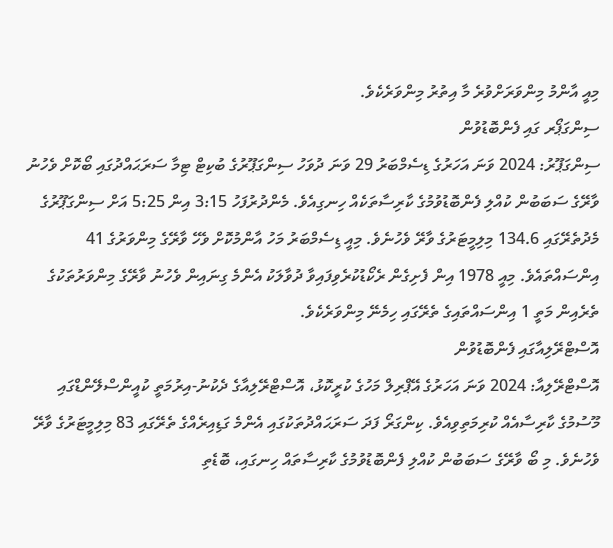މިއީ އާންމު މިންވަރަށްވުރެ މާ އިތުރު މިންވަރެކެވެ.
ސިންގަޕޯރ ގައި ފެންބޮޑުވުން
ސިންގަޕޫރު: 2024 ވަނަ އަހަރުގެ ޑިސެމްބަރު 29 ވަނަ ދުވަހު ސިންގަޕޫރުގެ ބުކިޓް ޓިމާ ސަރަޙައްދުގައި ބޯކޮށް ވެހުނު ވާރޭގެ ސަބަބުން ކުއްލި ފެންބޮޑުވުމުގެ ކާރިސާތަކެއް ހިނގިއެވެ. މެންދުރުފަހު 3:15 އިން 5:25 އަށް ސިންގަޕޫރުގެ މެދުތެރޭގައި 134.6 މިލިމީޓަރުގެ ވާރޭ ވެހުނެވެ. މިއީ ޑިސެމްބަރު މަހު އާންމުކޮށް ވެހޭ ވާރޭގެ މިންވަރުގެ 41 އިންސައްތައެވެ. މިއީ 1978 އިން ފެށިގެން ރެކޯޑުކުރެވިފައިވާ ދުވާލަކު އެންމެ ގިނައިން ވެހުނު ވާރޭގެ މިންވަރުތަކުގެ ތެރެއިން މަތީ 1 އިންސައްތައިގެ ތެރޭގައި ހިމެނޭ މިންވަރެކެވެ.
އޮސްޓްރޭލިއާގައި ފެންބޮޑުވުން
އޮސްޓްރޭލިއާ: 2024 ވަނަ އަހަރުގެ އޭޕްރިލް މަހުގެ ކުރީކޮޅު، އޮސްޓްރޭލިއާގެ ދެކުނު-އިރުމަތީ ކުއީންސްލޭންޑްގައި މޫސުމުގެ ކާރިސާއެއް ކުރިމަތިވިއެވެ. ކިންގަރޯ ފަދަ ސަރަޙައްދުތަކުގައި އެންމެ ގަޑިއިރެއްގެ ތެރޭގައި 83 މިލިމީޓަރުގެ ވާރޭ ވެހުނެވެ. މި ބޯ ވާރޭގެ ސަބަބުން ކުއްލި ފެންބޮޑުވުމުގެ ކާރިސާތައް ހިނގައި، ބޮޑެތި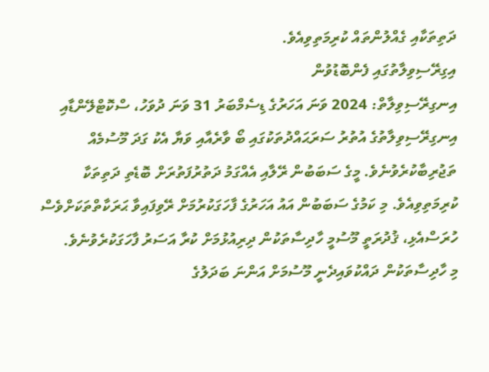ދަތިތަކާއި ގެއްލުންތައް ކުރިމަތިވިއެވެ.
އިގިރޭސިވިލާތުގައި ފެންބޮޑުވުން
އިނގިރޭސިވިލާތް: 2024 ވަނަ އަހަރުގެ ޑިސެމްބަރު 31 ވަނަ ދުވަހު، ސްކޮޓްލޭންޑާއި އިނގިރޭސިވިލާތުގެ އުތުރު ސަރަޙައްދުތަކުގައި ބޯ ވާރެއާއި ވަޔާ އެކު ގަދަ މޫސުމެއް ތަޖުރިބާކުރެވުނެވެ. މީގެ ސަބަބުން ރޭލާއި އެއްގަމު ދަތުރުފަތުރަށް ބޮޑެތި ދަތިތަކާ ކުރިމަތިވިއެވެ. މި ކަމުގެ ސަބަބުން އައު އަހަރުގެ ފާހަގަކުރުމަށް ރޭވިފައިވާ ޙަރަކާތްތަކަށްވެސް ހުރަސްއެޅި، ޤުދުރަތީ މޫސުމީ ހާދިސާތަކުން ދިރިއުޅުމަށް ކުރާ އަސަރު ފާހަގަކުރެވުނެވެ.
މި ހާދިސާތަކުން ދައްކުވައިދެނީ މޫސުމަށް އަންނަ ބަދަލުގެ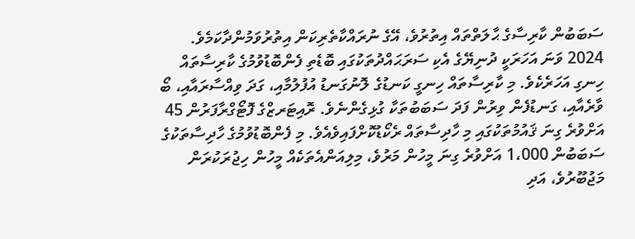ސަބަބުން ކާރިސާގެ ޙާލަތްތައް އިތުރުވެ، އޭގެ ނުރައްކާތެރިކަން އިތުރުވަމުންދާކަމެވެ. 2024 ވަނަ އަހަރަކީ ދުނިޔޭގެ އެކި ސަރަޙައްދުތަކުގައި ބޮޑެތި ފެންބޮޑުވުމުގެ ކާރިސާތައް ހިނގި އަހަރެކެވެ. މި ކާރިސާތައް ހިނގީ ކަނޑުގެ ލޮނުގަނޑު އުފުލުމާއި، ގަދަ ވިއްސާރައާއި، ބޯ ވާރެއާއި، ގަނޑުފެން ވިރުން ފަދަ ސަބަބުތަކާ ގުޅިގެންނެވެ. ރޮއިޓަރޒްގެ ފޮޓޯގްރާފަރުން 45 އަށްވުރެ ގިނަ ޤައުމުތަކުގައި މި ހާދިސާތައް ރެކޯޑުކޮށްފައިވެއެވެ. މި ފެންބޮޑުވުމުގެ ހާދިސާތަކުގެ ސަބަބުން 1،000 އަށްވުރެ ގިނަ މީހުން މަރުވެ، މިލިއަންއެތަކެއް މީހުން ހިޖުރަކުރަން މަޖުބޫރުވެ، އަދި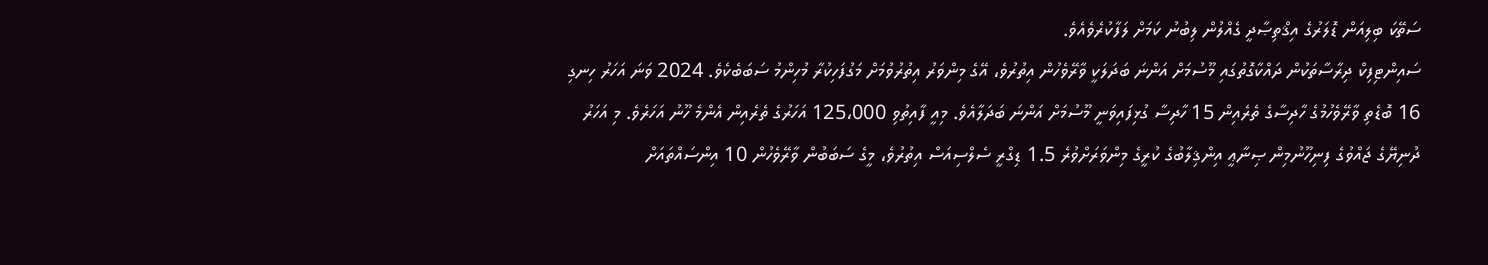ސަތޭކަ ބިލިއަން ޑޮލަރުގެ އިޤްތިޞާދީ ގެއްލުން ލިބުނު ކަމަށް ލަފާކުރެވެއެވެ.
ސައިންޓިފިކް ދިރާސާތަކުން ދައްކާގޮތުގައި މޫސުމަށް އަންނަ ބަދަލަކީ ވާރޭވެހުން އިތުރުވެ، އޭގެ މިންވަރު އިތުރުވުމަށް މަގުފަހިކުރާ މުހިންމު ސަބަބެކެވެ. 2024 ވަނަ އަހަރު ހިނގި 16 ބޮޑެތި ވާރޭވެހުމުގެ ހާދިސާގެ ތެރެއިން 15 ހާދިސާ ގުޅިފައިވަނީ މޫސުމަށް އަންނަ ބަދަލާއެވެ. މިއީ ފާއިތުވި 125،000 އަހަރުގެ ތެރެއިން އެންމެ ހޫނު އަހަރެވެ. މި އަހަރު ދުނިޔޭގެ ޖައްވުގެ ފިނިހޫނުމިން ޞިނާޢީ އިންޤިލާބުގެ ކުރީގެ މިންވަރަށްވުރެ 1.5 ޑިގްރީ ސެލްސިއަސް އިތުރުވެ، މީގެ ސަބަބުން ވާރޭވެހުން 10 އިންސައްތައަށް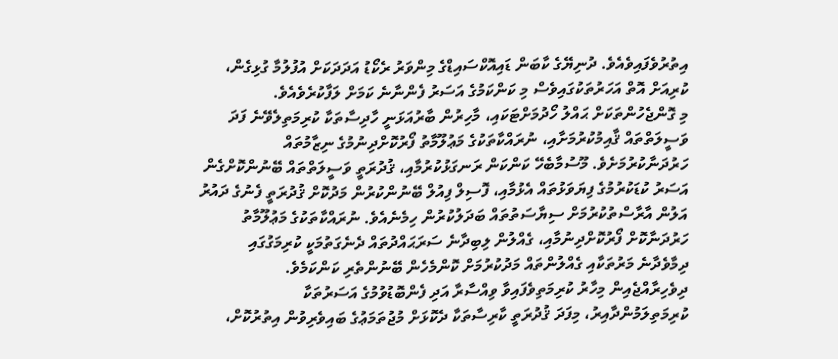އިތުރުވެފައިވެއެވެ. ދުނިޔޭގެ ކާބަން ޑައިއޮކްސައިޑްގެ މިންވަރު ރެކޯޑު އަދަދަކަށް އުފުލުމާ ގުޅިގެން، ކުރިއަށް އޮތް އަހަރުތަކުގައިވެސް މި ކަންކަމުގެ އަސަރު ފެންނާނެ ކަމަށް ލަފާކުރެވެއެވެ.
މި ގޮންޖެހުންތަކަށް ޙައްލު ހޯދުމަށްޓަކައި، މާހިރުން ބާރުއަޅަނީ ހާދިސާތަކާ ކުރިމަތިލެވޭނެ ފަދަ ވަސީލަތްތައް ޤާއިމުކުރުމަށާއި، ނުރައްކާތަކުގެ މަޢުލޫމާތު ފޯރުކޮށްދިނުމުގެ ނިޒާމުތައް ހަރުދަނާކުރުމަށެވެ. މޫސުމާބެހޭ ކަންކަން ރަނގަޅުކުރުމާއި، ޤުދުރަތީ ވަސީލަތްތައް ބޭނުންކޮށްގެން އަސަރު ކުޑަކުރުމުގެ ފިޔަވަޅުތައް އެޅުމާއި، ފޮސިލް ފިއުލް ބޭނުންކުރުން މަދުކޮށް ޤުދުރަތީ ފެނުގެ ދައުރު އަލުން އާރާސްތުކުރުމަށް ސިޔާސަތުތައް ބަދަލުކުރުން ހިމެނެއެވެ. ނުރައްކާތަކުގެ މަޢުލޫމާތު ހަރުދަނާކޮށް ފޯރުކޮށްދިނުމާއި، ގެއްލުން ލިބިދާނެ ސަރަޙައްދުތައް ދެނެގަތުމަކީ ކުރިމަގުގައި ދިމާވެދާނެ މަރުތަކާއި ގެއްލުންތައް މަދުކުރުމަށް ކޮންމެހެން ބޭނުންތެރި ކަންކަމެވެ.
ދިވެހިރާއްޖެއިން މިހާރު ކުރިމަތިވެފައިވާ ވިއްސާރާ އަދި ފެންބޮޑުވުމުގެ އަސަރުތަކާ ކުރިމަތިލަމުންދާއިރު، މިފަދަ ޤުދުރަތީ ކާރިސާތަކާ ދެކޮޅަށް މުޖުތަމަޢުގެ ބައިވެރިވުން އިތުރުކޮށް،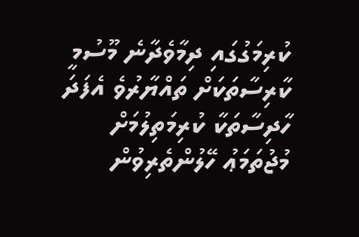ކުރިމަގުގައި ދިމާވެދާނެ މޫސުމީ ކާރިސާތަކަށް ތައްޔާރުވެ އެފަދަ ހާދިސާތަކާ ކުރިމަތިލުމަށް މުޖުތަމަޢު ހޭލުންތެރިވުން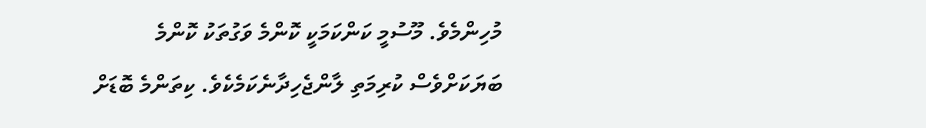މުހިންމެވެ. މޫސުމީ ކަންކަމަކީ ކޮންމެ ވަގުތަކު ކޮންމެ ބަޔަކަށްވެސް ކުރިމަތި ލާންޖެހިދާނެކަމެކެވެ. ކިތަންމެ ބޮޑަށް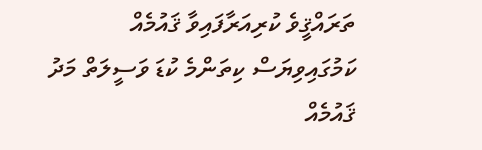ތަރައްޤީވެ ކުރިއަރާފައިވާ ޤައުމެއް ކަމުގައިވިޔަސް ކިތަންމެ ކުޑަ ވަސީލަތް މަދު ޤައުމެއް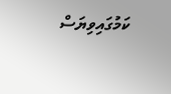ކަމުގައިވިޔަސް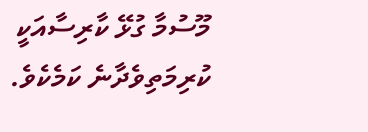މޫސުމާ ގުޅޭ ކާރިސާއަކީ ކުރިމަތިވެދާނެ ކަމެކެވެ.